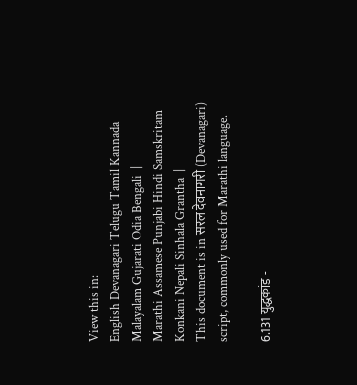View this in:
English Devanagari Telugu Tamil Kannada Malayalam Gujarati Odia Bengali  |
Marathi Assamese Punjabi Hindi Samskritam Konkani Nepali Sinhala Grantha  |
This document is in सरल देवनागरी (Devanagari) script, commonly used for Marathi language.

6.131 युद्धकांड -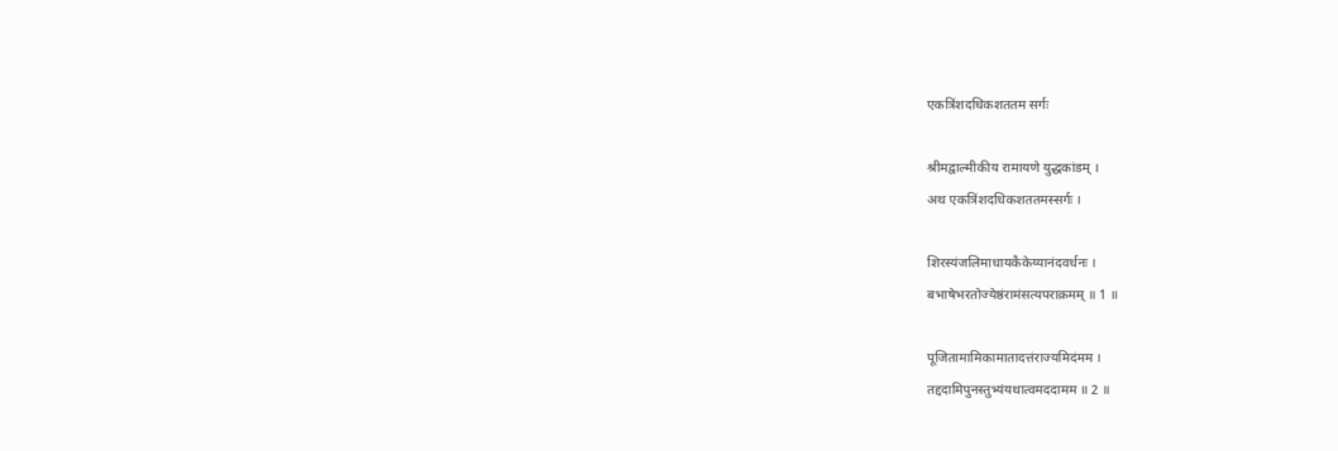एकत्रिंशदधिकशततम सर्गः

श्रीमद्वाल्मीकीय रामायणे युद्धकांडम् ।
अथ एकत्रिंशदधिकशततमस्सर्गः ।

शिरस्यंजलिमाधायकैकेय्यानंदवर्धनः ।
बभाषेभरतोज्येष्ठंरामंसत्यपराक्रमम् ॥ 1 ॥

पूजितामामिकामातादत्तंराज्यमिदंमम ।
तद्ददामिपुनस्तुभ्यंयथात्वमददामम ॥ 2 ॥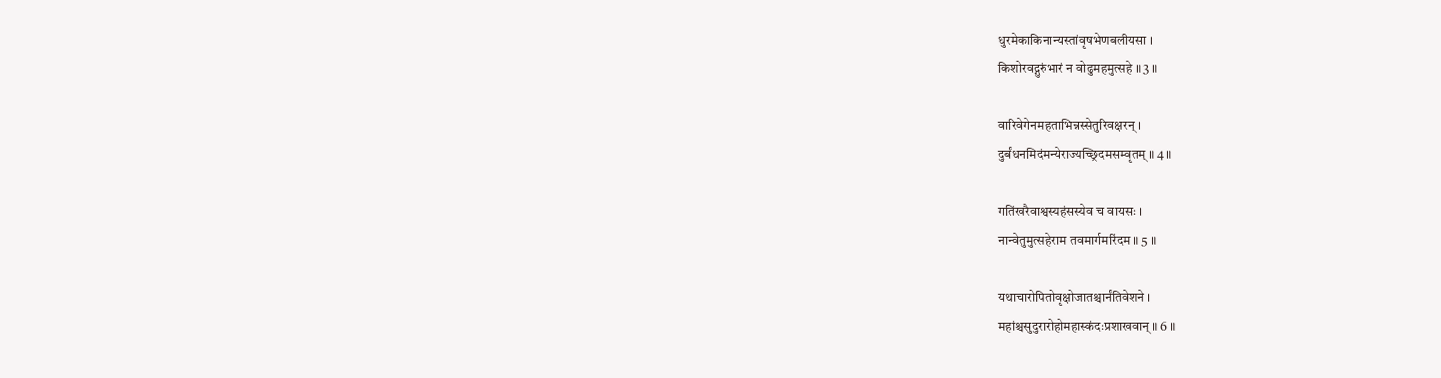धुरमेकाकिनान्यस्तांवृषभेणबलीयसा ।
किशोरवद्गुरुंभारं न वोढुमहमुत्सहे ॥ 3 ॥

वारिवेगेनमहताभिन्नस्सेतुरिवक्षरन् ।
दुर्बंधनमिदंमन्येराज्यच्छ्रिदमसम्वृतम् ॥ 4 ॥

गतिंखरैवाश्वस्यहंसस्येव च वायसः ।
नान्वेतुमुत्सहेराम तवमार्गमरिंदम ॥ 5 ॥

यथाचारोपितोवृक्षोजातश्चार्नंतिवेशने ।
महांश्चसुदुरारोहोमहास्कंदःप्रशाखवान् ॥ 6 ॥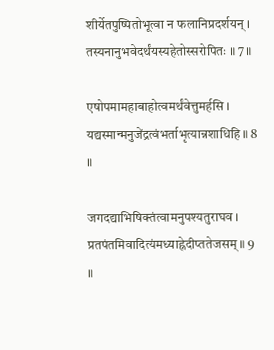शीर्येतपुष्पितोभूत्वा न फलानिप्रदर्शयन् ।
तस्यनानुभवेदर्थंयस्यहेतोस्सरोपितः ॥ 7 ॥

एषोपमामहाबाहोत्वमर्थंवेत्तुमर्हसि ।
यद्यस्मान्मनुजेंद्रत्वंभर्ताभृत्यान्नशाधिहि ॥ 8 ॥

जगदद्याभिषिक्तंत्वामनुपश्यतुराघव ।
प्रतपंतमिवादित्यंमध्याह्नेदीप्ततेजसम् ॥ 9 ॥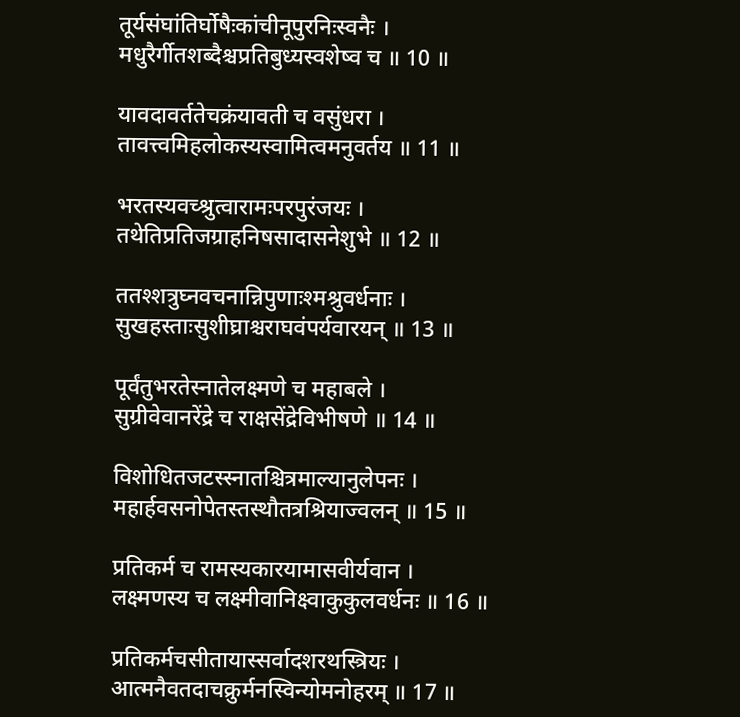तूर्यसंघांतिर्घोषैःकांचीनूपुरनिःस्वनैः ।
मधुरैर्गीतशब्दैश्चप्रतिबुध्यस्वशेष्व च ॥ 10 ॥

यावदावर्ततेचक्रंयावती च वसुंधरा ।
तावत्त्वमिहलोकस्यस्वामित्वमनुवर्तय ॥ 11 ॥

भरतस्यवच्श्रुत्वारामःपरपुरंजयः ।
तथेतिप्रतिजग्राहनिषसादासनेशुभे ॥ 12 ॥

ततश्शत्रुघ्नवचनान्निपुणाःश्मश्रुवर्धनाः ।
सुखहस्ताःसुशीघ्राश्चराघवंपर्यवारयन् ॥ 13 ॥

पूर्वंतुभरतेस्नातेलक्ष्मणे च महाबले ।
सुग्रीवेवानरेंद्रे च राक्षसेंद्रेविभीषणे ॥ 14 ॥

विशोधितजटस्स्नातश्चित्रमाल्यानुलेपनः ।
महार्हवसनोपेतस्तस्थौतत्रश्रियाज्वलन् ॥ 15 ॥

प्रतिकर्म च रामस्यकारयामासवीर्यवान ।
लक्ष्मणस्य च लक्ष्मीवानिक्ष्वाकुकुलवर्धनः ॥ 16 ॥

प्रतिकर्मचसीतायास्सर्वादशरथस्त्रियः ।
आत्मनैवतदाचक्रुर्मनस्विन्योमनोहरम् ॥ 17 ॥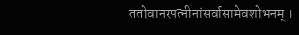ततोवानरपत्नीनांसर्वासामेवशोभनम् ।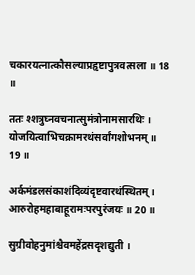चकारयत्नात्कौसल्याप्रहृष्टापुत्रवत्सला ॥ 18 ॥

ततः श्शत्रुघ्नवचनात्सुमंत्रोनामसारथिः ।
योजयित्वाभिचक्रामरथंसर्वांगशोभनम् ॥ 19 ॥

अर्कमंडलसंकाशंदिव्यंदृष्टवारथंस्थितम् ।
आरुरोहमहाबाहूरामःपरपुरंजयः ॥ 20 ॥

सुग्रीवोहनुमांश्चैवमहेंद्रसदृशद्युती ।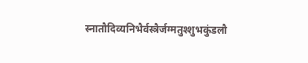स्नातौदिव्यनिभैर्वस्त्रैर्जग्मतुश्शुभकुंडलौ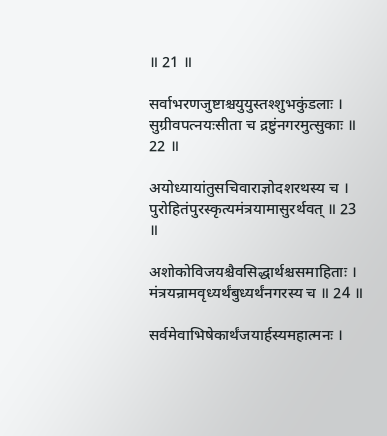॥ 21 ॥

सर्वाभरणजुष्टाश्चयुयुस्तश्शुभकुंडलाः ।
सुग्रीवपत्नयःसीता च द्रष्टुंनगरमुत्सुकाः ॥ 22 ॥

अयोध्यायांतुसचिवाराज्ञोदशरथस्य च ।
पुरोहितंपुरस्कृत्यमंत्रयामासुरर्थवत् ॥ 23 ॥

अशोकोविजयश्चैवसिद्धार्थश्चसमाहिताः ।
मंत्रयन्रामवृध्यर्थंबुध्यर्थंनगरस्य च ॥ 24 ॥

सर्वमेवाभिषेकार्थंजयार्हस्यमहात्मनः ।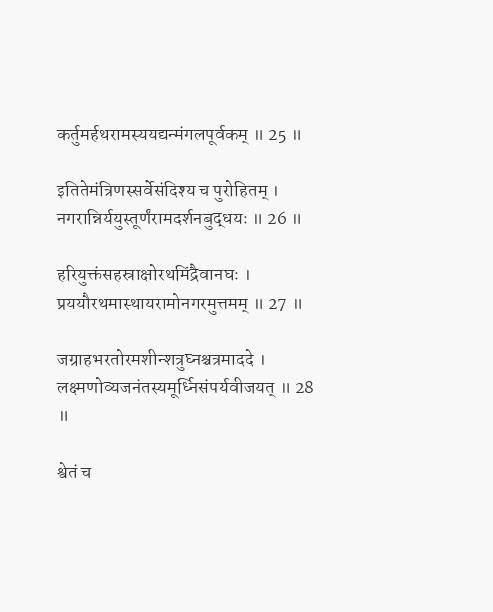कर्तुमर्हथरामस्ययद्यन्मंगलपूर्वकम् ॥ 25 ॥

इतितेमंत्रिणस्सर्वेसंदिश्य च पुरोहितम् ।
नगरान्निर्ययुस्तूर्णंरामदर्शनबुद्धयः ॥ 26 ॥

हरियुक्तंसहस्राक्षोरथमिंद्रैवानघः ।
प्रययौरथमास्थायरामोनगरमुत्तमम् ॥ 27 ॥

जग्राहभरतोरमशीन्शत्रुघ्नश्चत्रमाददे ।
लक्ष्मणोव्यजनंतस्यमूर्ध्निसंपर्यवीजयत् ॥ 28 ॥

श्वेतं च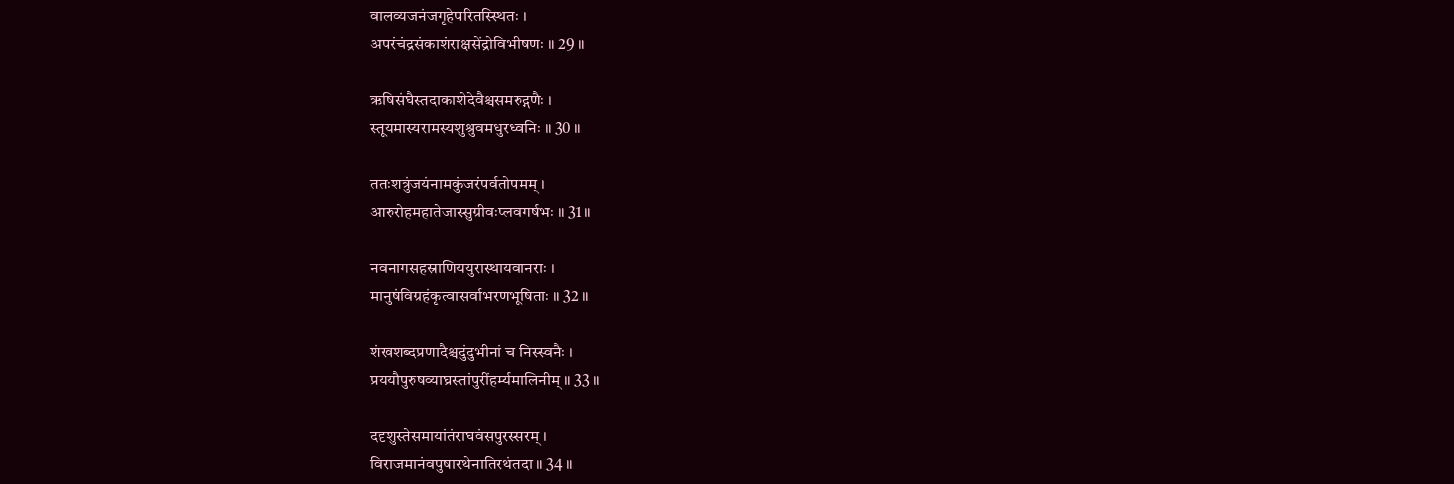वालव्यजनंजगृहेपरितस्स्थितः ।
अपरंचंद्रसंकाशंराक्षसेंद्रोविभीषणः ॥ 29 ॥

ऋषिसंघैस्तदाकाशेदेवैश्चसमरुद्गणैः ।
स्तूयमास्यरामस्यशुश्रुवमधुरध्वनिः ॥ 30 ॥

ततःशत्रुंजयंनामकुंजरंपर्वतोपमम् ।
आरुरोहमहातेजास्सुग्रीवःप्लवगर्षभः ॥ 31 ॥

नवनागसहस्राणिययुरास्थायवानराः ।
मानुषंविग्रहंकृत्वासर्वाभरणभूषिताः ॥ 32 ॥

शंखशब्दप्रणादैश्चदुंदुभीनां च निस्स्वनैः ।
प्रययौपुरुषव्याघ्रस्तांपुरींहर्म्यमालिनीम् ॥ 33 ॥

ददृशुस्तेसमायांतंराघवंसपुरस्सरम् ।
विराजमानंवपुषारथेनातिरथंतदा ॥ 34 ॥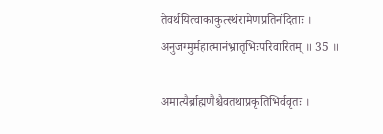तेवर्थयित्वाकाकुत्स्थंरामेणप्रतिनंदिताः ।
अनुजग्मुर्महात्मानंभ्रातृभिःपरिवारितम् ॥ 35 ॥

अमात्यैर्ब्राह्मणैश्चैवतथाप्रकृतिभिर्ववृतः ।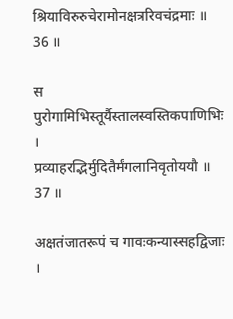श्रियाविरुरुचेरामोनक्षत्ररिवचंद्रमाः ॥ 36 ॥

स पुरोगामिभिस्तूर्यैस्तालस्वस्तिकपाणिभिः ।
प्रव्याहरद्भिर्मुदितैर्मंगलानिवृतोययौ ॥ 37 ॥

अक्षतंजातरूपं च गावःकन्यास्सहद्विजाः ।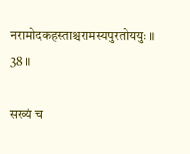नरामोदकहस्ताश्चरामस्यपुरतोययुः ॥ 38 ॥

सख्यं च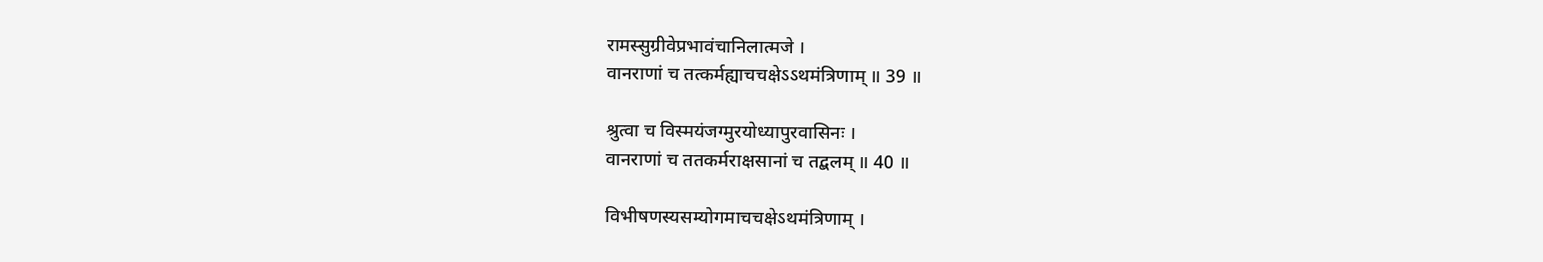रामस्सुग्रीवेप्रभावंचानिलात्मजे ।
वानराणां च तत्कर्मह्याचचक्षेऽऽथमंत्रिणाम् ॥ 39 ॥

श्रुत्वा च विस्मयंजग्मुरयोध्यापुरवासिनः ।
वानराणां च ततकर्मराक्षसानां च तद्बलम् ॥ 40 ॥

विभीषणस्यसम्योगमाचचक्षेऽथमंत्रिणाम् ।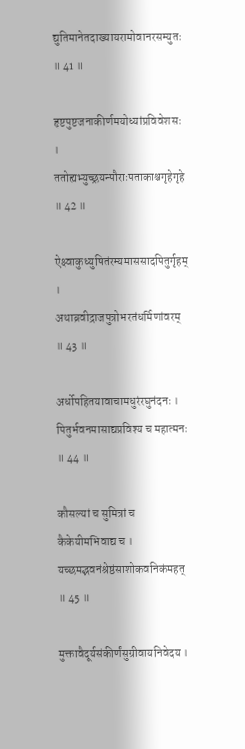द्युतिमानेतदाख्यायरामोवानरसम्युतः ॥ 41 ॥

हृष्टपुष्टजनाकीर्णमयोध्यांप्रविवेशसः ।
ततोह्यभ्युच्छ्रयन्पौराःपताकाश्चगृहेगृहे ॥ 42 ॥

ऐक्ष्वाकुध्युषितंरम्यमाससादपितुर्गृहम् ।
अथाब्रवीद्राजपुत्रोभरतंधर्मिणांवरम् ॥ 43 ॥

अर्धोपहितयावाचामधुरंरघुनंदनः ।
पितुर्भवनमासाद्यप्रविश्य च महात्मनः ॥ 44 ॥

कौसल्यां च सुमित्रां च कैकेयीमभिवाद्य च ।
यच्छमद्भवनंश्रेष्ठंसाशोकवनिकंमहत् ॥ 45 ॥

मुक्तावैदूर्यसंकीर्णंसुग्रीवायनिवेदय ।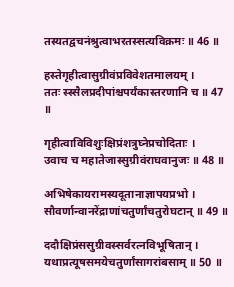तस्यतद्वचनंश्रुत्वाभरतस्सत्यविक्रमः ॥ 46 ॥

हस्तेगृहीत्वासुग्रीवंप्रविवेशतमालयम् ।
ततः स्स्सैलप्रदीपांश्चपर्यंकास्तरणानि च ॥ 47 ॥

गृहीत्वाविविशुःक्षिप्रंशत्रुघ्नेप्रचोदिताः ।
उवाच च महातेजास्सुग्रीवंराघवानुजः ॥ 48 ॥

अभिषेकायरामस्यदूतानाज्ञापयप्रभो ।
सौवर्णान्वानरेंद्राणांचतुर्णांचतुरोघटान् ॥ 49 ॥

ददौक्षिप्रंससुग्रीवस्सर्वरत्नविभूषितान् ।
यथाप्रत्यूषसमयेचतुर्णांसागरांबसाम् ॥ 50 ॥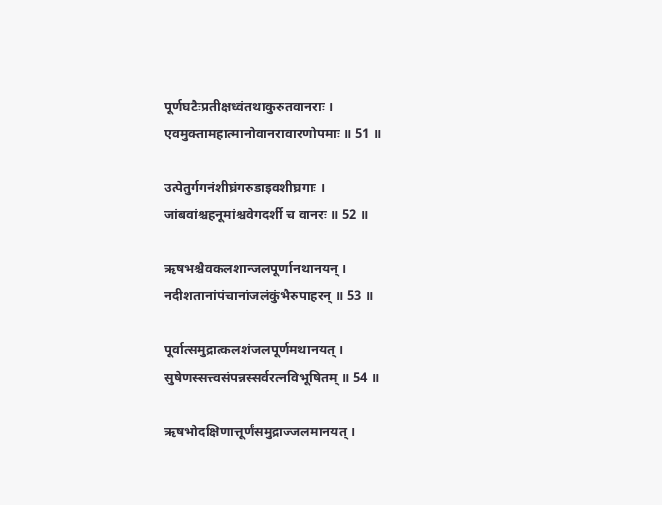पूर्णघटैःप्रतीक्षध्वंतथाकुरुतवानराः ।
एवमुक्तामहात्मानोवानरावारणोपमाः ॥ 51 ॥

उत्पेतुर्गगनंशीघ्रंगरुडाइवशीघ्रगाः ।
जांबवांश्चहनूमांश्चवेगदर्शी च वानरः ॥ 52 ॥

ऋषभश्चैवकलशान्जलपूर्णानथानयन् ।
नदीशतानांपंचानांजलंकुंभैरुपाहरन् ॥ 53 ॥

पूर्वात्समुद्रात्कलशंजलपूर्णमथानयत् ।
सुषेणस्सत्त्वसंपन्नस्सर्वरत्नविभूषितम् ॥ 54 ॥

ऋषभोदक्षिणात्तूर्णंसमुद्राज्जलमानयत् ।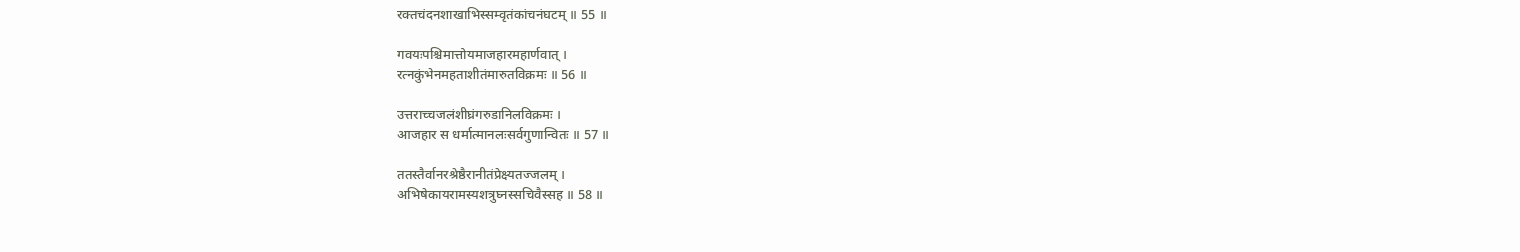रक्तचंदनशाखाभिस्सम्वृतंकांचनंघटम् ॥ 55 ॥

गवयःपश्चिमात्तोयमाजहारमहार्णवात् ।
रत्नकुंभेनमहताशीतंमारुतविक्रमः ॥ 56 ॥

उत्तराच्चजलंशीघ्रंगरुडानिलविक्रमः ।
आजहार स धर्मात्मानलःसर्वगुणान्वितः ॥ 57 ॥

ततस्तैर्वानरश्रेष्ठैरानीतंप्रेक्ष्यतज्जलम् ।
अभिषेकायरामस्यशत्रुघ्नस्सचिवैस्सह ॥ 58 ॥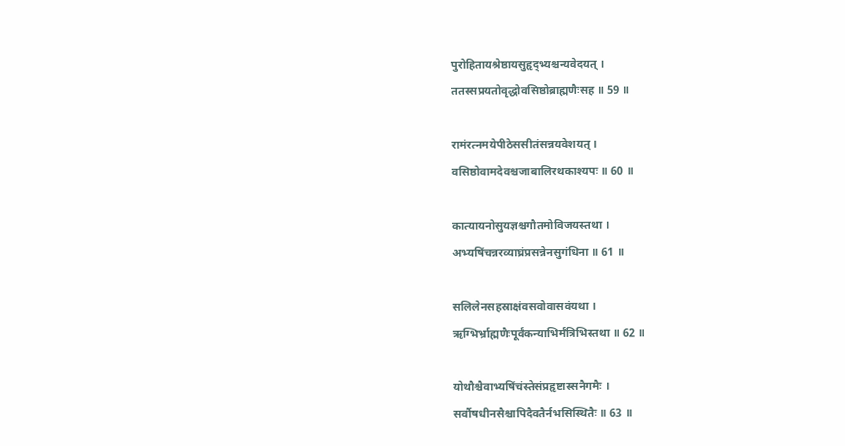पुरोहितायश्रेष्ठायसुहृद्भ्यश्चन्यवेदयत् ।
ततस्सप्रयतोवृद्धोवसिष्ठोब्राह्मणैःसह ॥ 59 ॥

रामंरत्नमयेपीठेससीतंसन्नयवेशयत् ।
वसिष्ठोवामदेवश्चजाबालिरथकाश्यपः ॥ 60 ॥

कात्यायनोसुयज्ञश्चगौतमोविजयस्तथा ।
अभ्यषिंचन्नरव्याघ्रंप्रसन्नेनसुगंधिना ॥ 61 ॥

सलिलेनसहस्राक्षंवसवोवासवंयथा ।
ऋग्भिर्भ्राह्मणैःपूर्वंकन्याभिर्मंत्रिभिस्तथा ॥ 62 ॥

योथौश्चैवाभ्यषिंचंस्तेसंप्रहृष्टास्सनैगमैः ।
सर्वौषधीनसैश्चापिदैवतैर्नभसिस्थितैः ॥ 63 ॥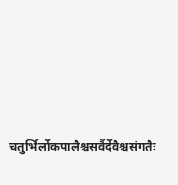चतुर्भिर्लोकपालैश्चसर्वैर्देवैश्चसंगतैः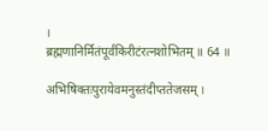।
ब्रह्मणानिर्मितंपूर्वंकिरीटंरत्नशोभितम् ॥ 64 ॥

अभिषिक्तःपुरायेवमनुस्तंदीप्ततेजसम् ।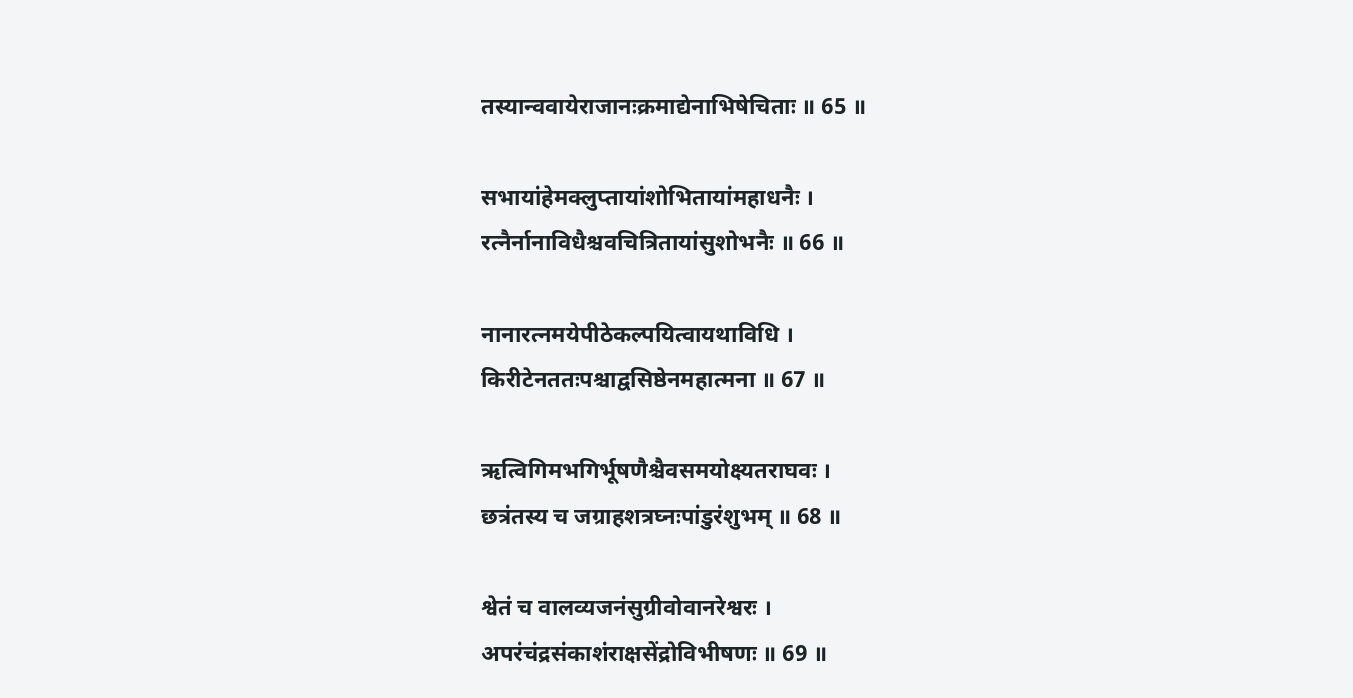तस्यान्ववायेराजानःक्रमाद्येनाभिषेचिताः ॥ 65 ॥

सभायांहेमक्लुप्तायांशोभितायांमहाधनैः ।
रत्नैर्नानाविधैश्चवचित्रितायांसुशोभनैः ॥ 66 ॥

नानारत्नमयेपीठेकल्पयित्वायथाविधि ।
किरीटेनततःपश्चाद्वसिष्ठेनमहात्मना ॥ 67 ॥

ऋत्विगिमभगिर्भूषणैश्चैवसमयोक्ष्यतराघवः ।
छत्रंतस्य च जग्राहशत्रघ्नःपांडुरंशुभम् ॥ 68 ॥

श्वेतं च वालव्यजनंसुग्रीवोवानरेश्वरः ।
अपरंचंद्रसंकाशंराक्षसेंद्रोविभीषणः ॥ 69 ॥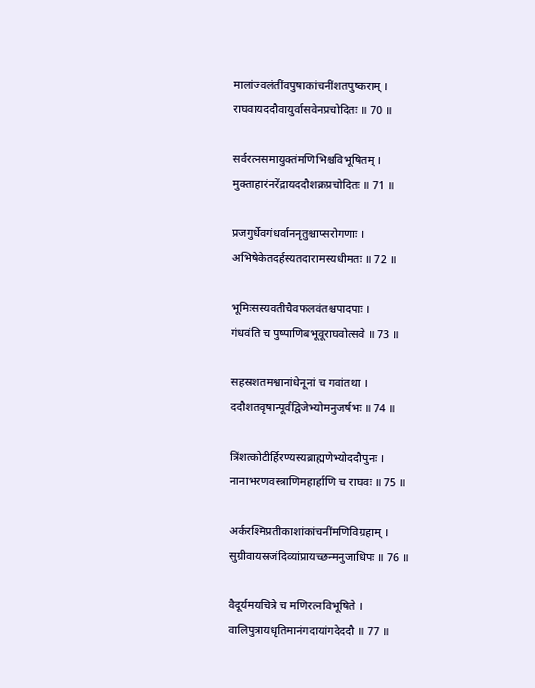मालांज्वलंतींवपुषाकांचनींशतपुष्कराम् ।
राघवायददौवायुर्वासवेनप्रचोदितः ॥ 70 ॥

सर्वरत्नसमायुक्तंमणिभिश्चविभूषितम् ।
मुक्ताहारंनरेंद्रायददौशक्रप्रचोदितः ॥ 71 ॥

प्रजगुर्धेवगंधर्वाननृतुश्चाप्सरोगणाः ।
अभिषेकेतदर्हस्यतदारामस्यधीमतः ॥ 72 ॥

भूमिःसस्यवतीचैवफलवंतश्चपादपाः ।
गंधवंति च पुष्पाणिबभूवूराघवोत्सवे ॥ 73 ॥

सहस्रशतमश्वानांधेनूनां च गवांतथा ।
ददौशतवृषान्पूर्वंद्विजेभ्योमनुजर्षभः ॥ 74 ॥

त्रिंशत्कोटीर्हिरण्यस्यब्राह्मणेभ्योददौपुनः ।
नानाभरणवस्त्राणिमहार्हाणि च राघवः ॥ 75 ॥

अर्करश्मिप्रतीकाशांकांचनींमणिविग्रहाम् ।
सुग्रीवायस्रजंदिव्यांप्रायच्छन्मनुजाधिपः ॥ 76 ॥

वैदूर्यमयचित्रे च मणिरत्नविभूषिते ।
वालिपुत्रायधृतिमानंगदायांगदेददौ ॥ 77 ॥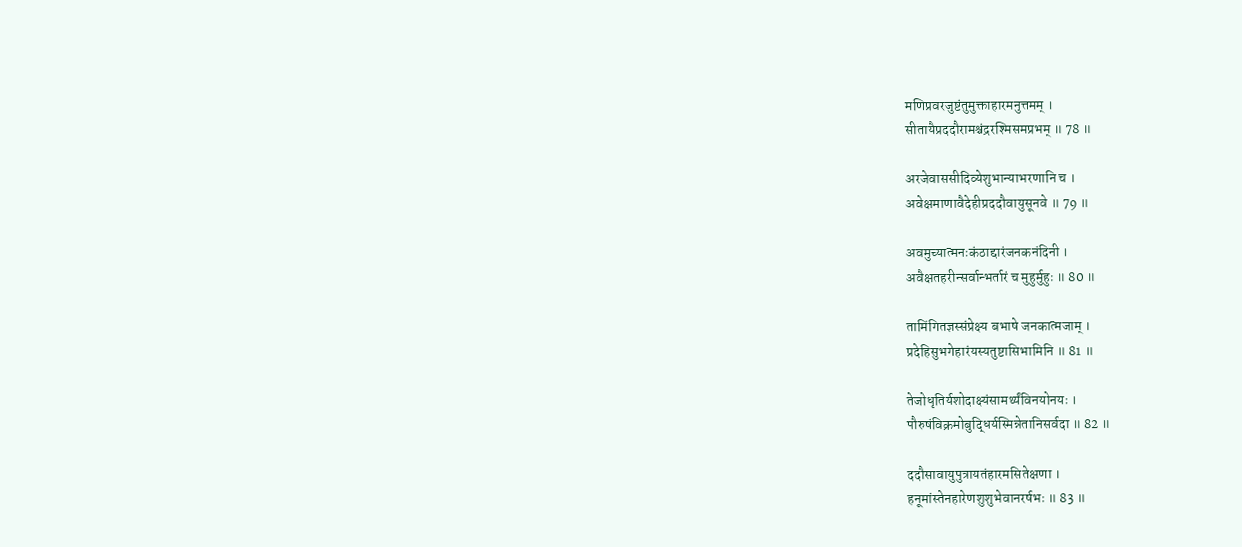मणिप्रवरजुष्टंतुमुक्ताहारमनुत्तमम् ।
सीतायैप्रददौरामश्चंद्ररश्मिसमप्रभम् ॥ 78 ॥

अरजेवाससीदिव्येशुभान्याभरणानि च ।
अवेक्षमाणावैदेहीप्रददौवायुसूनवे ॥ 79 ॥

अवमुच्यात्मनःकंठाद्दारंजनकनंदिनी ।
अवैक्षतहरीन्सर्वान्भर्तारं च मुहुर्मुहुः ॥ 80 ॥

तामिंगितज्ञस्संप्रेक्ष्य बभाषे जनकात्मजाम् ।
प्रदेहिसुभगेहारंयस्यतुष्टासिभामिनि ॥ 81 ॥

तेजोधृतिर्यशोदाक्ष्यंसामर्थ्यंविनयोनयः ।
पौरुषंविक्रमोबुद्धिर्यस्मिन्नेतानिसर्वदा ॥ 82 ॥

ददौसावायुपुत्रायतंहारमसितेक्षणा ।
हनूमांस्तेनहारेणशुशुभेवानरर्षभः ॥ 83 ॥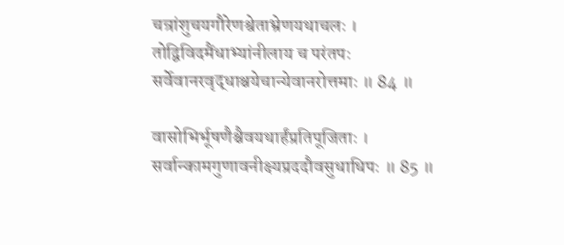चन्रांशुचयगौरेणश्वेताभ्रेणयथाचलः ।
तोद्विविदमैंधाभ्यांनीलाय च परंतपः सर्वेवानरवृद्धाश्चयेचान्येवानरोत्तमाः ॥ 84 ॥

वासोभिर्भूषणैश्चैवयथार्हंप्रतिपूजिताः ।
सर्वान्कामगुणावनीक्ष्यप्रददौवसुधाधिपः ॥ 85 ॥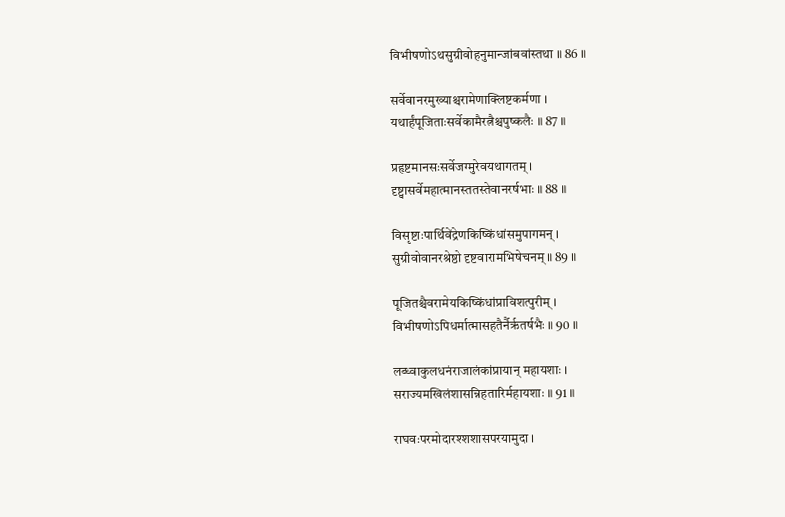विभीषणोऽथसुग्रीवोहनुमान्जांबवांस्तथा ॥ 86 ॥

सर्वेवानरमुख्याश्चरामेणाक्लिष्टकर्मणा ।
यथार्हंपूजिताःसर्वेकामैरत्नैश्चपुष्कलैः ॥ 87 ॥

प्रहृष्टमानसःसर्वेजग्मुरेवयथागतम् ।
दृष्ट्वासर्वेमहात्मानस्ततस्तेवानरर्षभाः ॥ 88 ॥

विसृष्टाःपार्थिवेंद्रेणकिष्किंधांसमुपागमन् ।
सुग्रीवोवानरश्रेष्ठो दृष्टवारामभिषेचनम् ॥ 89 ॥

पूजितश्चैवरामेयकिष्किंधांप्राविशत्पुरीम् ।
विभीषणोऽपिधर्मात्मासहतैर्नैरृतर्षभैः ॥ 90 ॥

लब्ध्वाकुलधनंराजालंकांप्रायान् महायशाः ।
सराज्यमखिलंशासन्निहतारिर्महायशाः ॥ 91 ॥

राघवःपरमोदारश्शशासपरयामुदा ।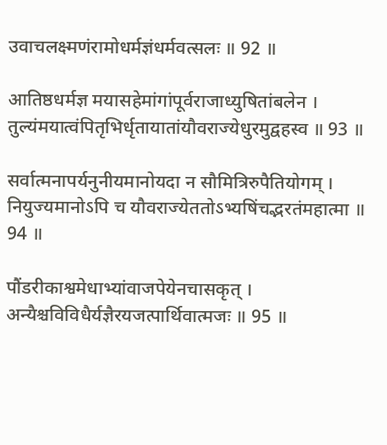उवाचलक्ष्मणंरामोधर्मज्ञंधर्मवत्सलः ॥ 92 ॥

आतिष्ठधर्मज्ञ मयासहेमांगांपूर्वराजाध्युषितांबलेन ।
तुल्यंमयात्वंपितृभिर्धृतायातांयौवराज्येधुरमुद्वहस्व ॥ 93 ॥

सर्वात्मनापर्यनुनीयमानोयदा न सौमित्रिरुपैतियोगम् ।
नियुज्यमानोऽपि च यौवराज्येततोऽभ्यषिंचद्भरतंमहात्मा ॥ 94 ॥

पौंडरीकाश्वमेधाभ्यांवाजपेयेनचासकृत् ।
अन्यैश्चविविधैर्यज्ञैरयजत्पार्थिवात्मजः ॥ 95 ॥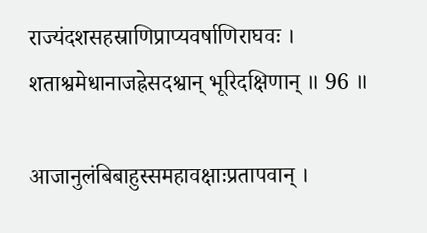राज्यंदशसहस्राणिप्राप्यवर्षाणिराघवः ।
शताश्वमेधानाजह्रेसदश्वान् भूरिदक्षिणान् ॥ 96 ॥

आजानुलंबिबाहुस्समहावक्षाःप्रतापवान् ।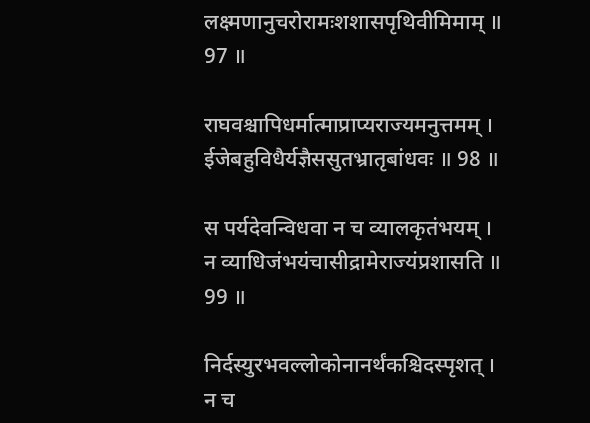लक्ष्मणानुचरोरामःशशासपृथिवीमिमाम् ॥ 97 ॥

राघवश्चापिधर्मात्माप्राप्यराज्यमनुत्तमम् ।
ईजेबहुविधैर्यज्ञैससुतभ्रातृबांधवः ॥ 98 ॥

स पर्यदेवन्विधवा न च व्यालकृतंभयम् ।
न व्याधिजंभयंचासीद्रामेराज्यंप्रशासति ॥ 99 ॥

निर्दस्युरभवल्लोकोनानर्थंकश्चिदस्पृशत् ।
न च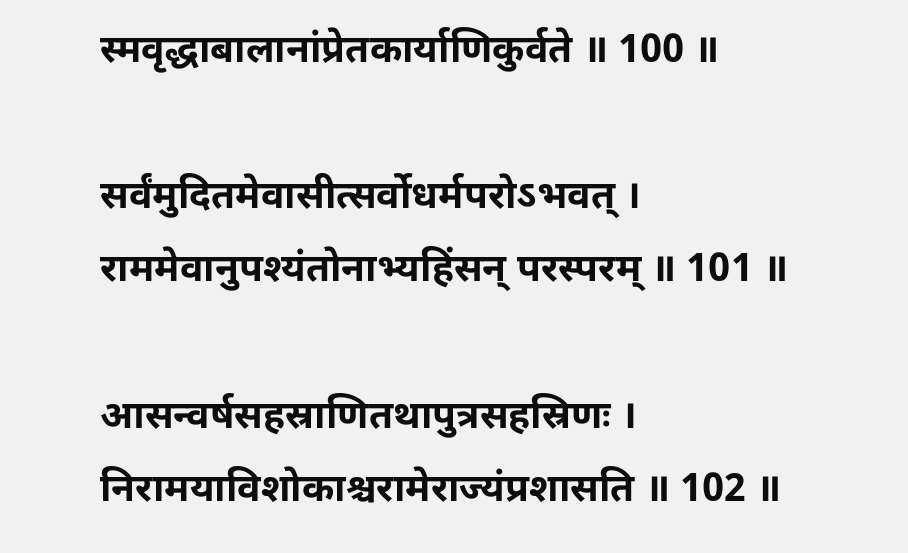स्मवृद्धाबालानांप्रेतकार्याणिकुर्वते ॥ 100 ॥

सर्वंमुदितमेवासीत्सर्वोधर्मपरोऽभवत् ।
राममेवानुपश्यंतोनाभ्यहिंसन् परस्परम् ॥ 101 ॥

आसन्वर्षसहस्राणितथापुत्रसहस्रिणः ।
निरामयाविशोकाश्चरामेराज्यंप्रशासति ॥ 102 ॥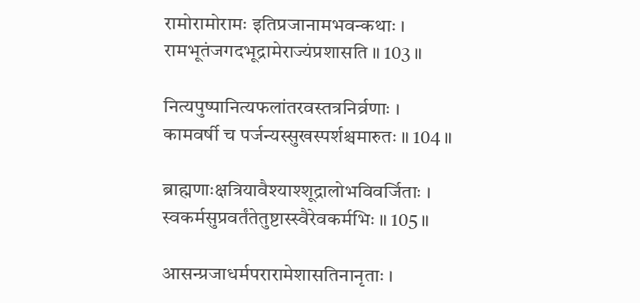रामोरामोरामः इतिप्रजानामभवन्कथाः ।
रामभूतंजगदभूद्रामेराज्यंप्रशासति ॥ 103 ॥

नित्यपुष्पानित्यफलांतरवस्तत्रनिर्व्रणाः ।
कामवर्षी च पर्जन्यस्सुखस्पर्शश्चमारुतः ॥ 104 ॥

ब्राह्मणाःक्षत्रियावैश्याश्शूद्रालोभविवर्जिताः ।
स्वकर्मसुप्रवर्तंतेतुष्टास्स्वैरेवकर्मभिः ॥ 105 ॥

आसन्प्रजाधर्मपरारामेशासतिनानृताः ।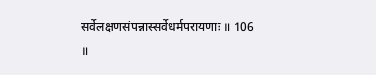सर्वेलक्षणसंपन्नास्सर्वेधर्मपरायणाः ॥ 106 ॥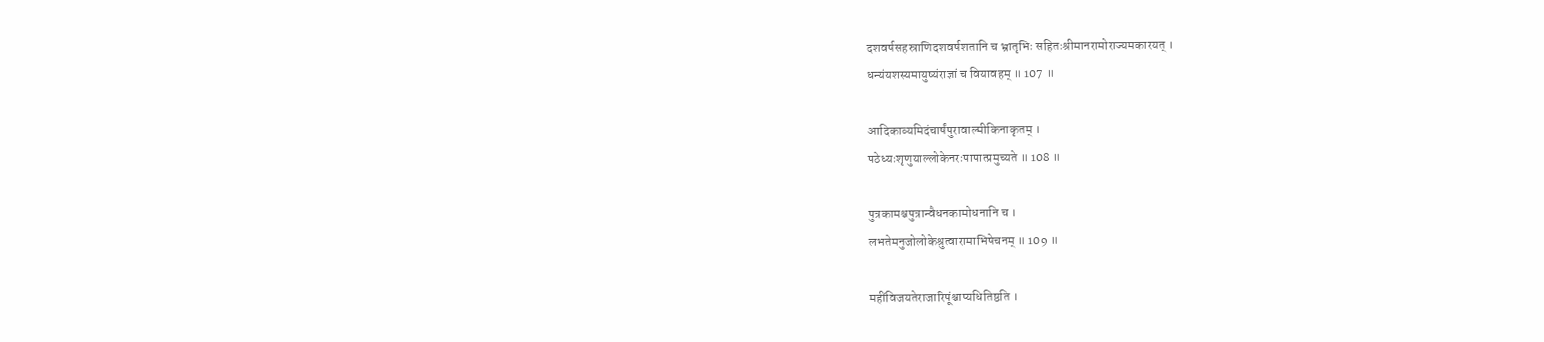दशवर्षसहस्राणिदशवर्षशतानि च भ्रातृभिः सहितःश्रीमानरामोराज्यमकारयत् ।
धन्यंयशस्यमायुष्यंराज्ञां च वियावहम् ॥ 107 ॥

आदिकाव्यमिदंचार्षंपुरावाल्मीकिनाकृतम् ।
पठेध्यःशृणुयाल्लोकेनरःपापात्प्रमुच्यते ॥ 108 ॥

पुत्रकामश्चपुत्रान्वैधनकामोधनानि च ।
लभतेमनुजोलोकेश्रुत्वारामाभिषेचनम् ॥ 109 ॥

महींविजयतेराजारिपूंश्चाप्यधितिष्ठति ।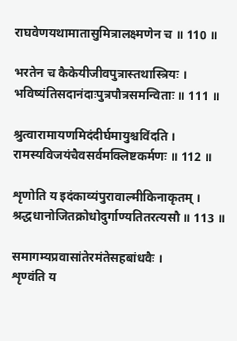राघवेणयथामातासुमित्रालक्ष्मणेन च ॥ 110 ॥

भरतेन च कैकेयीजीवपुत्रास्तथास्त्रियः ।
भविष्यंतिसदानंदाःपुत्रपौत्रसमन्विताः ॥ 111 ॥

श्रुत्वारामायणमिदंदीर्घमायुश्चविंदति ।
रामस्यविजयंचैवसर्वमक्लिष्टकर्मणः ॥ 112 ॥

शृणोति य इदंकाव्यंपुरावाल्मीकिनाकृतम् ।
श्रद्धधानोजितक्रोधोदुर्गाण्यतितरत्यसौ ॥ 113 ॥

समागम्यप्रवासांतेरमंतेसहबांधवैः ।
शृण्वंति य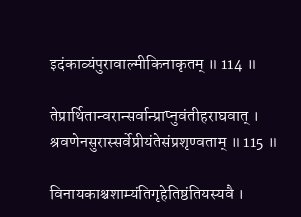इदंकाव्यंपुरावाल्मीकिनाकृतम् ॥ 114 ॥

तेप्रार्थितान्वरान्सर्वान्प्राप्नुवंतीहराघवात् ।
श्रवणेनसुरास्सर्वेप्रीयंतेसंप्रशृण्वताम् ॥ 115 ॥

विनायकाश्चशाम्यंतिगृहेतिष्ठंतियस्यवै ।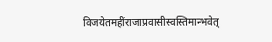विजयेतमहींराजाप्रवासीस्वस्तिमान्भवेत्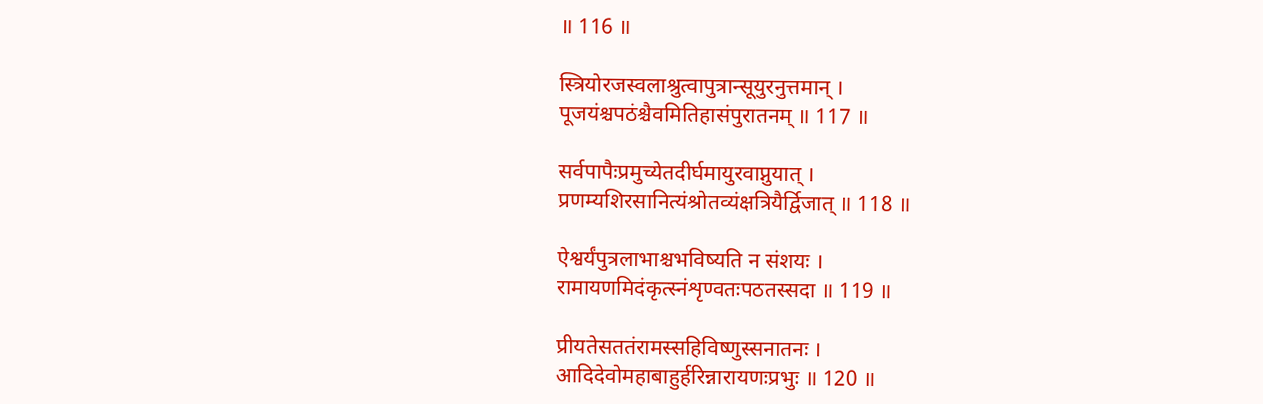॥ 116 ॥

स्त्रियोरजस्वलाश्रुत्वापुत्रान्सूयुरनुत्तमान् ।
पूजयंश्चपठंश्चैवमितिहासंपुरातनम् ॥ 117 ॥

सर्वपापैःप्रमुच्येतदीर्घमायुरवाप्नुयात् ।
प्रणम्यशिरसानित्यंश्रोतव्यंक्षत्रियैर्द्विजात् ॥ 118 ॥

ऐश्वर्यंपुत्रलाभाश्चभविष्यति न संशयः ।
रामायणमिदंकृत्स्नंशृण्वतःपठतस्सदा ॥ 119 ॥

प्रीयतेसततंरामस्सहिविष्णुस्सनातनः ।
आदिदेवोमहाबाहुर्हरिन्नारायणःप्रभुः ॥ 120 ॥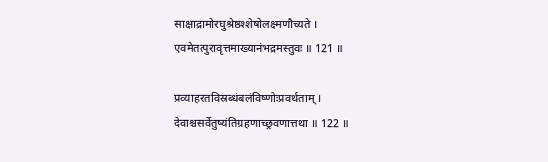साक्षाद्रामोरघुश्रेष्ठश्शेषोलक्ष्मणौच्यते ।
एवमेतत्पुरावृत्तमाख्यानंभद्रमस्तुवः ॥ 121 ॥

प्रव्याहरतविस्रब्धंबलंविष्णोःप्रवर्थताम् ।
देवाश्चसर्वेतुष्यंतिग्रहणाच्छ्रवणात्तथा ॥ 122 ॥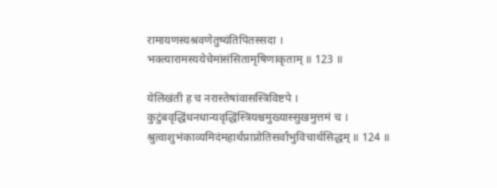रामायणस्यश्रवणेतुष्यंतिपितस्सदा ।
भक्त्यारामस्ययेचेमांसंसितामृषिणाकृताम् ॥ 123 ॥

येलिखंती ह च नरास्तेषांवासस्त्रिविष्टपे ।
कुटुंबवृद्धिंधनधान्यवृद्धिंस्त्रियश्चमुख्यास्सुखमुत्तमं च ।
श्रुत्वाशुभंकाव्यमिदंमहार्थंप्राप्नोतिसर्वांभुविचार्थसिद्धम् ॥ 124 ॥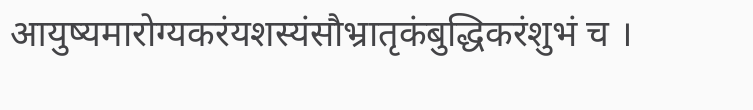आयुष्यमारोग्यकरंयशस्यंसौभ्रातृकंबुद्धिकरंशुभं च ।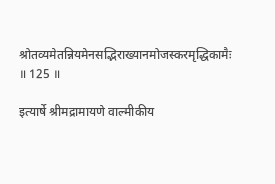श्रोतव्यमेतन्नियमेनसद्भिराख्यानमोजस्करमृद्धिकामैः ॥ 125 ॥

इत्यार्षे श्रीमद्रामायणे वाल्मीकीय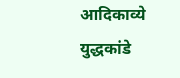आदिकाव्ये युद्धकांडे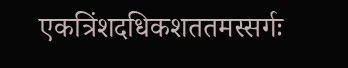एकत्रिंशदधिकशततमस्सर्गः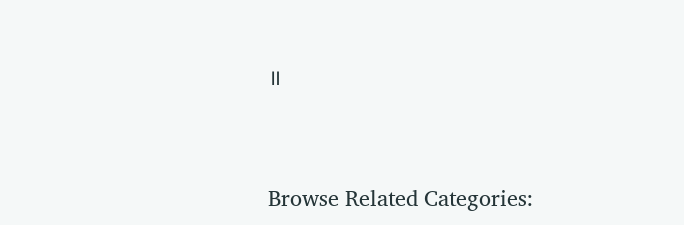॥




Browse Related Categories: